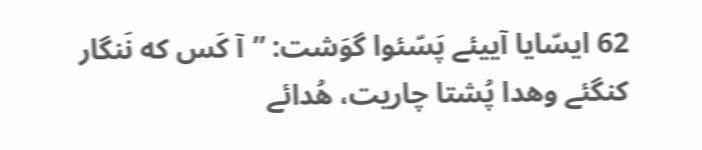62 ایسّایا آییئے پَسّئوا گوَشت: ”آ کَس که نَنگار کنگئے وهدا پُشتا چاریت، هُدائے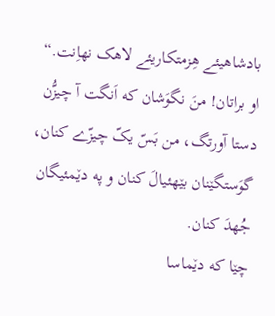بادشاهیئے هِزمتکاریئے لاهک نهاِنت.“
او براتان! منَ نگوَشان که اَنگت آ چیزُّن دستا آورتگ، من بَسّ یکّ چیزّے کنان، گوَستگێنان بێهئیالَ کنان و په دێمئیگان جُهدَ کنان.
چێا که دێماسا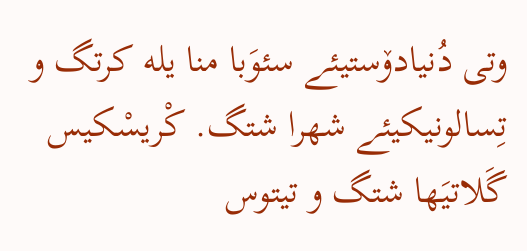وتی دُنیادۆستیئے سئوَبا منا یله کرتگ و تِسالونیکیئے شهرا شتگ. کْریسْکیس گَلاتیَها شتگ و تیتوس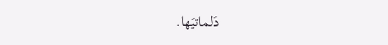دَلماتیَها.